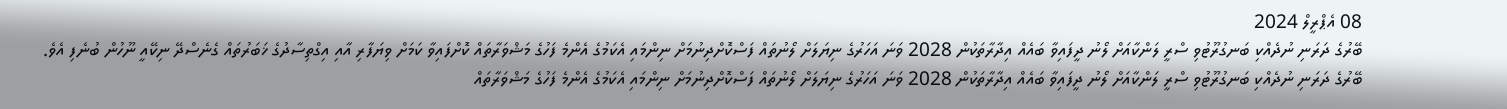08 އެޕްރީލް 2024
ބޭރުގެ ދަރަނި ނުދެއްކި ބަނގުރޫޓުވި ސްރީ ލަންކާއަށް ލޯނު ދީފައިވާ ބައެއް އިދާރާތަކުން 2028 ވަނަ އަހަރުގެ ނިޔަލަށް ލޯނުތައް ފަސްކޮށްދިނުމަށް ނިންމައި އެކަމުގެ އެންމެ ފަހުގެ މަޝްވަރާތައް ކޮށްފައިވާ ކަމަށް ވިޔަފާރި އާއި އިގްތިސާދުގެ ޚަބަރުތައް ގެނެސްދޭ ނިކޭއީ ނޫހުން ބުނެފި އެވެ.
ބޭރުގެ ދަރަނި ނުދެއްކި ބަނގުރޫޓުވި ސްރީ ލަންކާއަށް ލޯނު ދީފައިވާ ބައެއް އިދާރާތަކުން 2028 ވަނަ އަހަރުގެ ނިޔަލަށް ލޯނުތައް ފަސްކޮށްދިނުމަށް ނިންމައި އެކަމުގެ އެންމެ ފަހުގެ މަޝްވަރާތައް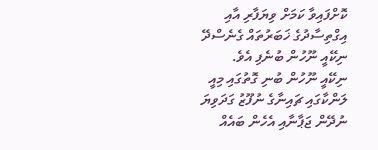ކޮށްފައިވާ ކަމަށް ވިޔަފާރި އާއި އިގްތިސާދުގެ ޚަބަރުތައް ގެނެސްދޭ ނިކޭއީ ނޫހުން ބުނެފި އެވެ.
ނިކޭއީ ނޫހުން ބުނި ގޮތުގައި މިއީ ލަންކާގައި ޗައިނާގެ ނުފޫޒު ގަދަވިޔަ ނުދޭން ޖަޕާނާއި އެހެން ބައެއް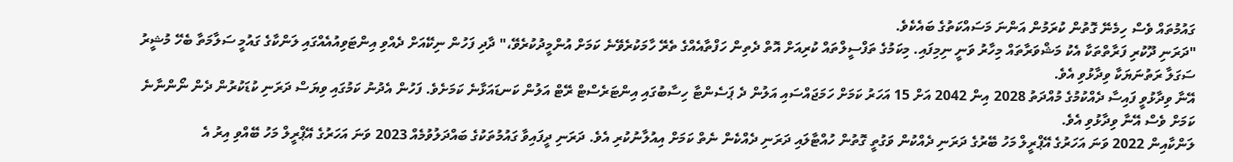ގައުމުތައް ވެސް ހިމެނޭ ގޮތުން ކުރަމުން އަންނަ މަސައްކަތުގެ ބައެކެވެ.
"ދަރަނި ދޫކުރި ފަރާތްތަކާ އެކު މަޝްވަރާތައް މިހާރު ވަނީ ނިމިފައި. މިކަމުގެ ތަފްސީލްތައް ކުރިއަށް އޮތް ދެތިން ހަފްތާއެއްގެ ތެރޭ ހާމަކުރެވޭނެ ކަމަށް އުންމީދުކުރެވޭ،" ދާދި ފަހުން ނިކޭއަށް ދެއްވި އިންޓަވިއުއެއްގައި ލަންކާގެ ގައުމީ ސަލާމަތާ ބެހޭ މުޝީރު ސަގަލާ ރަތުނަޔަކާ ވިދާޅުވި އެވެ.
އޭނާ ވިދާޅުވީ ފައިސާ ދެއްކުމުގެ މުއްދަތު 2028 އިން 2042 އަށް 15 އަހަރު ކަމަށް ހަމަޖައްސައި އަލުން ދެ ޕަސެންޓާ ހިސާބުގައި އިންޓަރެސްޓް ރޭޓް އަލުން ކަނޑައަޅާނެ ކަމަށެވެ. ފަހުން އެދުނު ކަމުގައި ވިޔަސް ދަރަނި ކުޑަކުރުން ދެން ނޯންނާނެ ކަމަށް ވެސް އޭނާ ވިދާޅުވި އެވެ.
ލަންކާއިން 2022 ވަނަ އަހަރުގެ އޭޕްރީލް މަހު ބޭރުގެ ދަރަނި ދެއްކުން ވަގުތީ ގޮތުން ހުއްޓާލައި ދަރަނި ދެއްކެން ނެތް ކަމަށް އިއުލާނުކުރި އެވެ. ދަރަނި ދީފައިވާ ގައުމުތަކުގެ ބައްދަލުވުމެއް 2023 ވަނަ އަހަރުގެ އޭޕްރީލް މަހު ބޭއްވި އިރު އެ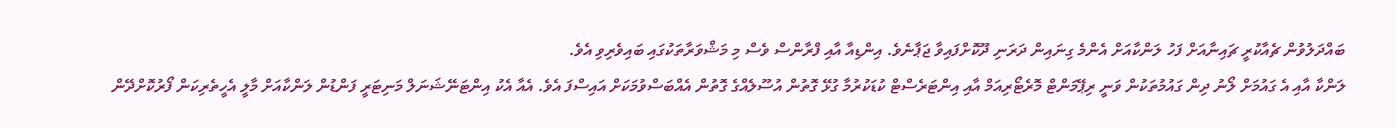ބައްދަލުވުން ޗެއާކުރީ ޗައިނާއަށް ފަހު ލަންކާއަށް އެންމެ ގިނައިން ދަރަނި ދޫކޮށްފައިވާ ޖަޕާނެވެ. އިންޑިއާ އާއި ފްރާންސް ވެސް މި މަޝްވަރާތަކުގައި ބައިވެރިވި އެވެ.
ލަންކާ އާއި އެ ގައުމަށް ލޯނު ދިން ގައުމުތަކުން ވަނީ ރިޕޭމަންޓް މޮރެޓޯރިއަމް އާއި އިންޓަރެސްޓް ކުޑަކުރުމާ ގުޅޭ ގޮތުން އުސޫލެއްގެ ގޮތުން އެއްބަސްވުމަކަށް އައިސްފަ އެވެ. އެއާ އެކު އިންޓަނޭޝަނަލް މަނިޓަރީ ފަންޑުން ލަންކާއަށް މާލީ އެހީތެރިކަން ފޯރުކޮށްދޭން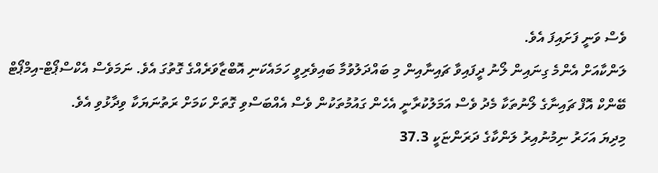ވެސް ވަނީ ފަށައިފަ އެވެ.
ލަންކާއަށް އެންމެ ގިނައިން ލޯނު ދީފައިވާ ޗައިނާއިން މި ބައްދަލުވުމާ ބައިވެރިވީ ހަމައެކަނި އޮބްޒާވަރެއްގެ ގޮތުގަ އެވެ. ނަމަވެސް އެކްސްޕޯޓް-އިމްޕޯޓް ބޭންކް އޮފް ޗައިނާގެ ލޯނުތަކާ މެދު ވެސް އަމަލުކުރާނީ އެހެން ގައުމުތަކުން ވެސް އެއްބަސްވި ގޮތަށް ކަމަށް ރަތުނަޔަކާ ވިދާޅުވި އެވެ.
މިދިޔަ އަހަރު ނިމުނުއިރު ލަންކާގެ ދަރަންޏަކީ 37.3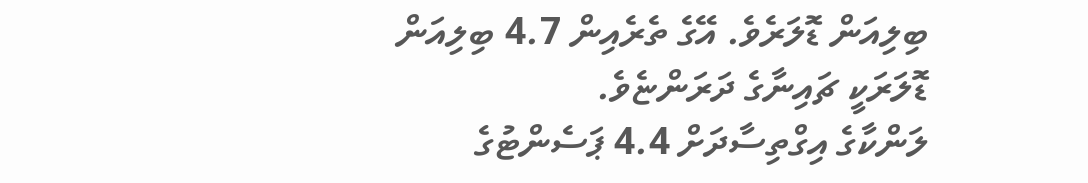ބިލިއަން ޑޮލަރެވެ. އޭގެ ތެރެއިން 4.7 ބިލިއަން ޑޮލަރަކީ ޗައިނާގެ ދަރަންޏެވެ.
ލަންކާގެ އިގްތިސާދަށް 4.4 ޕަސެންޓުގެ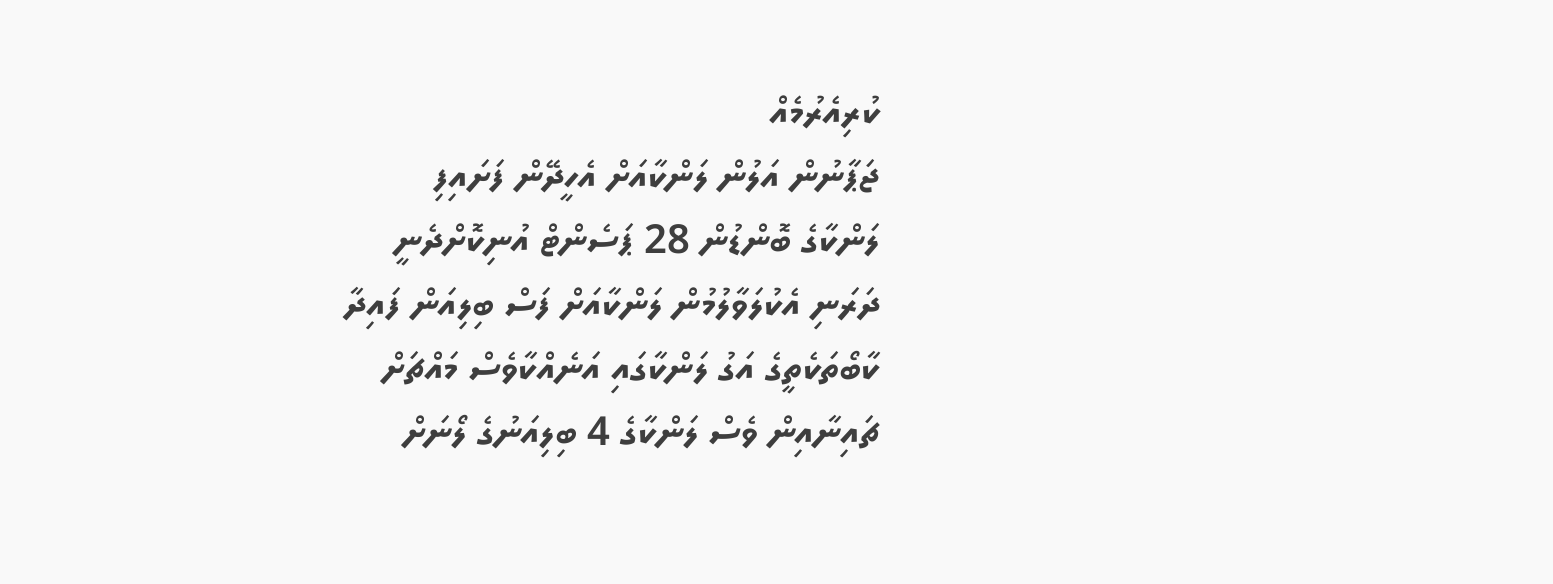ކުރިއެރުމެއް
ޖަޕާނުން އަލުން ލަންކާއަށް އެހީދޭން ފަށައިފި
ލަންކާގެ ބޮންޑުން 28 ޕަސެންޓް އުނިކޮށްދެނީ
ދަރަނި އެކުލަވާލުމުން ލަންކާއަށް ފަސް ބިލިއަން ފައިދާ
ކާބޯތަކެތީގެ އަގު ލަންކާގައި އަނެއްކާވެސް މައްޗަށް
ޗައިނާއިން ވެސް ލަންކާގެ 4 ބިލިއަނުގެ ލޯނަށް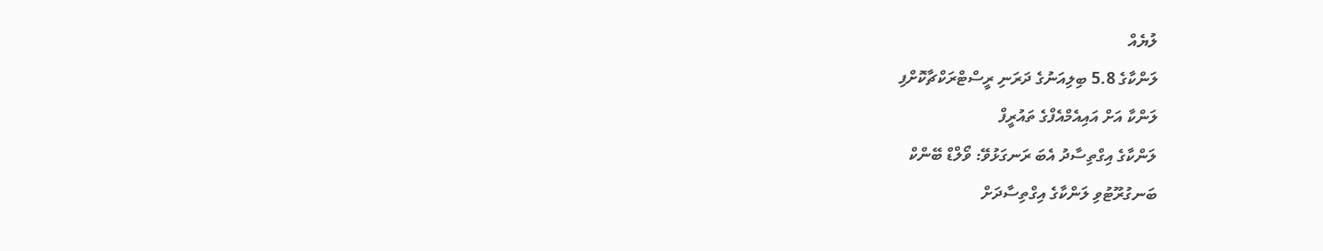ލުޔެއް
ލަންކާގެ 5.8 ބިލިއަނުގެ ދަރަނި ރީސްޓްރަކްޗާކޮށްފި
ލަންކާ އަށް އައިއެމްއެފްގެ ތައުރީފް
ލަންކާގެ އިގްތިސާދު އެބަ ރަނގަޅުވޭ: ވޯލްޑް ބޭންކް
ބަނގުރޫޓުވި ލަންކާގެ އިގްތިސާދަށް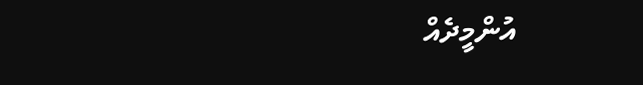އުންމީދެއް